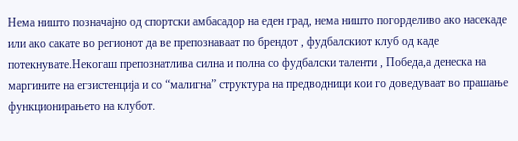Нема ништо позначајно од спортски амбасадор на еден град, нема ништо погорделиво ако насекаде или ако сакате во регионот да ве препознаваат по брендот , фудбалскиот клуб од каде потекнувате.Некогаш препознатлива силна и полна со фудбалски таленти , Победа,а денеска на маргините на егзистенција и со “малигна” структура на предводници кои го доведуваат во прашање функционирањето на клубот.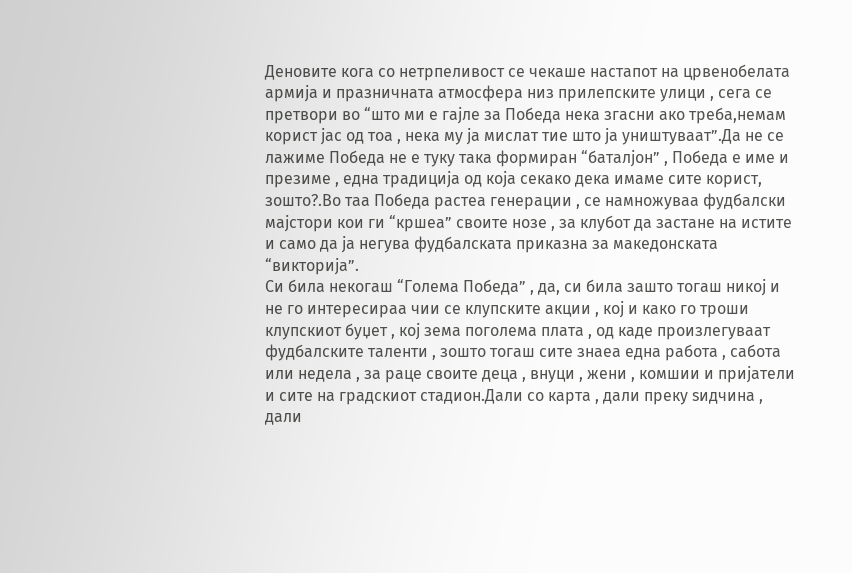Деновите кога со нетрпеливост се чекаше настапот на црвенобелата армија и празничната атмосфера низ прилепските улици , сега се претвори во “што ми е гајле за Победа нека згасни ако треба,немам корист јас од тоа , нека му ја мислат тие што ја уништуваат”.Да не се лажиме Победа не е туку така формиран “баталјон” , Победа е име и презиме , една традиција од која секако дека имаме сите корист, зошто?.Во таа Победа растеа генерации , се намножуваа фудбалски мајстори кои ги “кршеа” своите нозе , за клубот да застане на истите и само да ја негува фудбалската приказна за македонската “викторија”.
Си била некогаш “Голема Победа” , да, си била зашто тогаш никој и не го интересираа чии се клупските акции , кој и како го троши клупскиот буџет , кој зема поголема плата , од каде произлегуваат фудбалските таленти , зошто тогаш сите знаеа една работа , сабота или недела , за раце своите деца , внуци , жени , комшии и пријатели и сите на градскиот стадион.Дали со карта , дали преку ѕидчина , дали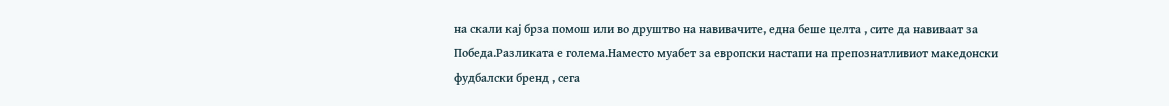на скали кај брза помош или во друштво на навивачите, една беше целта , сите да навиваат за Победа.Разликата е голема.Наместо муабет за европски настапи на препознатливиот македонски фудбалски бренд , сега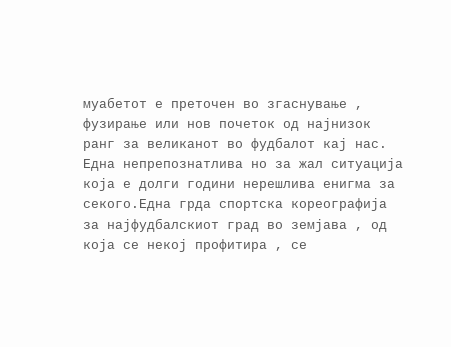муабетот е преточен во згаснување , фузирање или нов почеток од најнизок ранг за великанот во фудбалот кај нас.
Една непрепознатлива но за жал ситуација која е долги години нерешлива енигма за секого.Една грда спортска кореографија за најфудбалскиот град во земјава , од која се некој профитира , се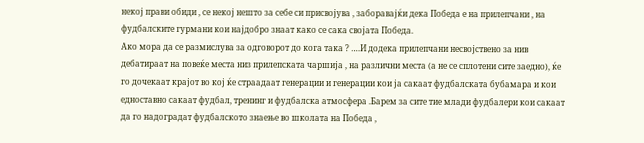некој прави обиди , се некој нешто за себе си присвојува , заборавајќи дека Победа е на прилепчани , на фудбалските гурмани кои најдобро знаат како се сака својата Победа.
Ако мора да се размислува за одговорот до кога така ? ….И додека прилепчани несвојствено за нив дебатираат на повеќе места низ прилепската чаршија , на различни места (а не се сплотени сите заедно), ќе го дочекаат крајот во кој ќе страадаат генерации и генерации кои ја сакаат фудбалската бубамара и кои едноставно сакаат фудбал, тренинг и фудбалска атмосфера .Барем за сите тие млади фудбалери кои сакаат да го надоградат фудбалското знаење во школата на Победа ,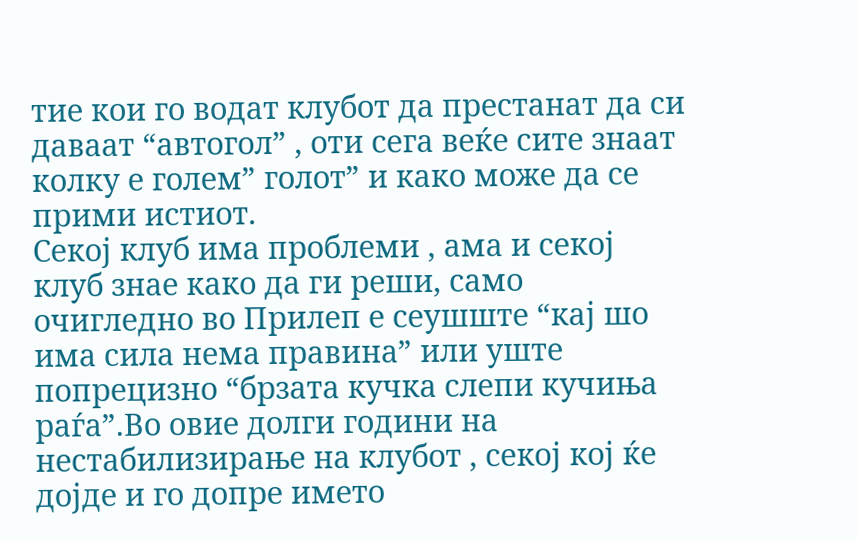тие кои го водат клубот да престанат да си даваат “автогол” , оти сега веќе сите знаат колку е голем” голот” и како може да се прими истиот.
Секој клуб има проблеми , ама и секој клуб знае како да ги реши, само очигледно во Прилеп е сеушште “кај шо има сила нема правина” или уште попрецизно “брзата кучка слепи кучиња раѓа”.Во овие долги години на нестабилизирање на клубот , секој кој ќе дојде и го допре името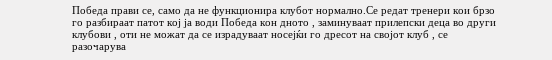Победа прави се, само да не функционира клубот нормално.Се редат тренери кои брзо го разбираат патот кој ја води Победа кон дното , заминуваат прилепски деца во други клубови , оти не можат да се израдуваат носејќи го дресот на својот клуб , се разочарува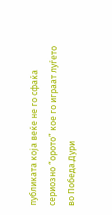публиката која веќе не го сфаќа сериозно “орото” кое го играат луѓето во Победа.Дури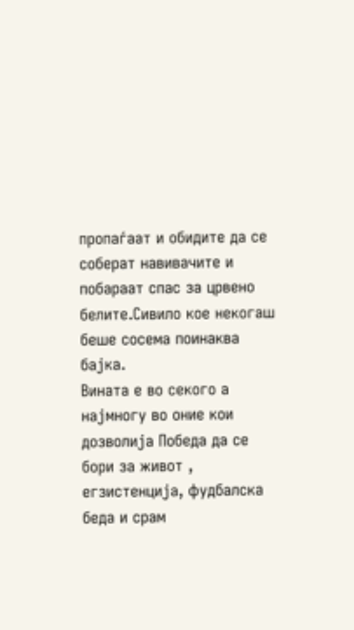пропаѓаат и обидите да се соберат навивачите и побараат спас за црвено белите.Сивило кое некогаш беше сосема поинаква бајка.
Вината е во секого а најмногу во оние кои дозволија Победа да се бори за живот , егзистенција, фудбалска беда и срам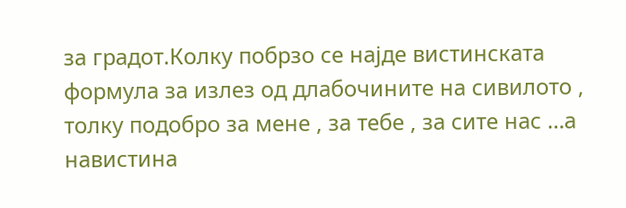за градот.Колку побрзо се најде вистинската формула за излез од длабочините на сивилото , толку подобро за мене , за тебе , за сите нас …а навистина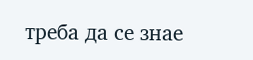треба да се знае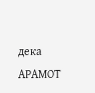дека АРАМОТ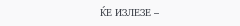ЌЕ ИЗЛЕЗЕ –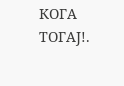КОГА ТОГАЈ!.